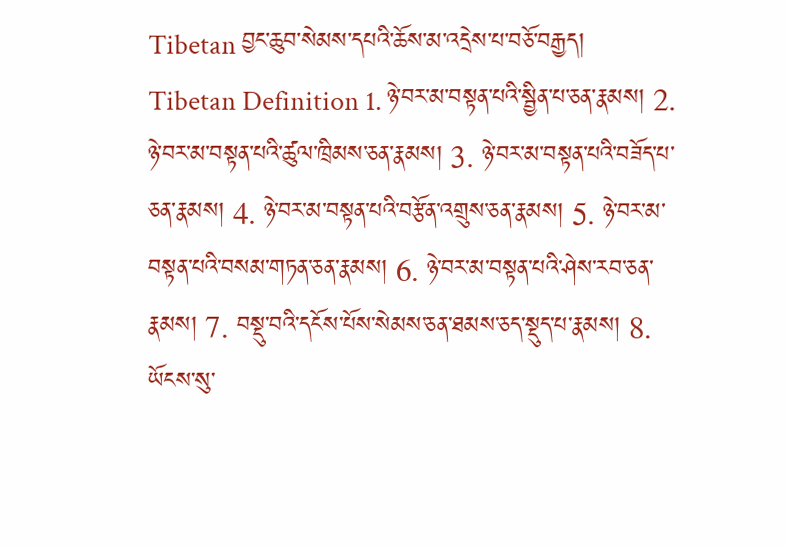Tibetan བྱང་ཆུབ་སེམས་དཔའི་ཆོས་མ་འདྲེས་པ་བཅོ་བརྒྱད།
Tibetan Definition 1. ཉེ་བར་མ་བསྟན་པའི་སྦྱིན་པ་ཅན་རྣམས། 2. ཉེ་བར་མ་བསྟན་པའི་ཚུལ་ཁྲིམས་ཅན་རྣམས། 3. ཉེ་བར་མ་བསྟན་པའི་བཟོད་པ་ཅན་རྣམས། 4. ཉེ་བར་མ་བསྟན་པའི་བརྩོན་འགྲུས་ཅན་རྣམས། 5. ཉེ་བར་མ་བསྟན་པའི་བསམ་གཏན་ཅན་རྣམས། 6. ཉེ་བར་མ་བསྟན་པའི་ཤེས་རབ་ཅན་རྣམས། 7. བསྡུ་བའི་དངོས་པོས་སེམས་ཅན་ཐམས་ཅད་སྡུད་པ་རྣམས། 8. ཡོངས་སུ་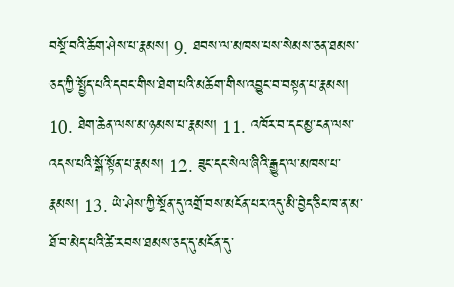བསྔོ་བའི་ཆོག་ཤེས་པ་རྣམས། 9. ཐབས་ལ་མཁས་པས་སེམས་ཅན་ཐམས་ཅད་ཀྱི་སྤྱོད་པའི་དབང་གིས་ཐེག་པའི་མཆོག་གིས་འབྱུང་བ་བསྟན་པ་རྣམས། 10. ཐེག་ཆེན་ལས་མ་ཉམས་པ་རྣམས། 11. འཁོར་བ་དང་མྱ་ངན་ལས་འདས་པའི་སྒོ་སྟོན་པ་རྣམས། 12. ཟུང་དང་སེལ་ཞིའི་རྒྱུད་ལ་མཁས་པ་རྣམས། 13. ཡེ་ཤེས་ཀྱི་སྔོན་དུ་འགྲོ་བས་མངོན་པར་འདུ་མི་བྱེད་ཅིང་ཁ་ན་མ་ཐོ་བ་མེད་པའི་ཚེ་རབས་ཐམས་ཅད་དུ་མངོན་དུ་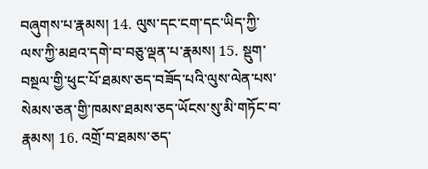བཞུགས་པ་རྣམས། 14. ལུས་དང་ངག་དང་ཡིད་ཀྱི་ལས་ཀྱི་མཐའ་དགེ་བ་བཅུ་ལྡན་པ་རྣམས། 15. སྡུག་བསྔལ་གྱི་ཕུང་པོ་ཐམས་ཅད་བཟོད་པའི་ལུས་ལེན་པས་སེམས་ཅན་གྱི་ཁམས་ཐམས་ཅད་ཡོངས་སུ་མི་གཏོང་བ་རྣམས། 16. འགྲོ་བ་ཐམས་ཅད་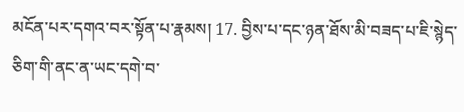མངོན་པར་དགའ་བར་སྟོན་པ་རྣམས། 17. བྱིས་པ་དང་ཉན་ཐོས་མི་བཟད་པ་ཇི་སྙེད་ཅིག་གི་ནང་ན་ཡང་དགེ་བ་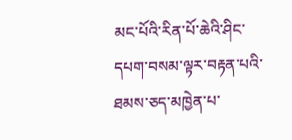མང་པོའི་རིན་པོ་ཆེའི་ཤིང་དཔག་བསམ་ལྟར་བརྟན་པའི་ཐམས་ཅད་མཁྱེན་པ་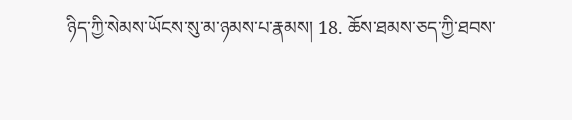ཉིད་ཀྱི་སེམས་ཡོངས་སུ་མ་ཉམས་པ་རྣམས། 18. ཆོས་ཐམས་ཅད་ཀྱི་ཐབས་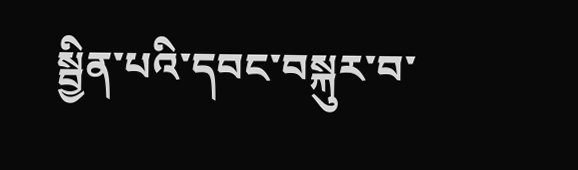སྦྱིན་པའི་དབང་བསྐུར་བ་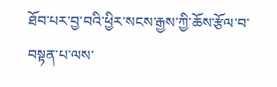ཐོབ་པར་བྱ་བའི་ཕྱིར་སངས་རྒྱས་ཀྱི་ཆོས་རྩོལ་བ་བསྟན་པ་ལས་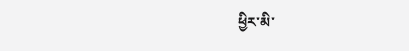ཕྱིར་མི་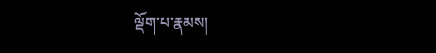ལྡོག་པ་རྣམས།